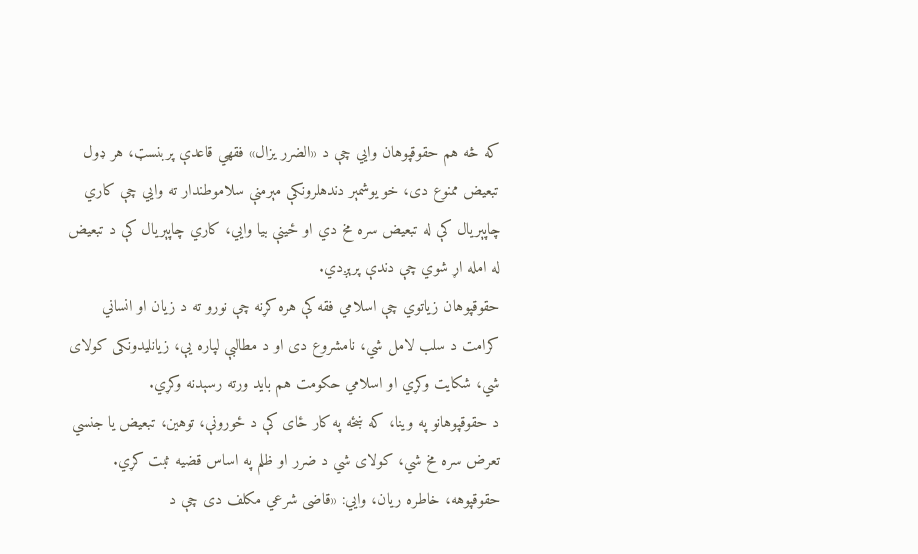که څه هم حقوقپوهان وايي چې د «الضرر یزال» فقهي قاعدې پربنسټ، هر ډول تبعیض ممنوع دی، خو یوشمېر دندهلرونکې مېرمنې سلاموطندار ته وايي چې کاري چاپېریال کې له تبعیض سره مخ دي او ځینې بیا وايي، کاري چاپېریال کې د تبعیض له امله اړ شوي چې دندې پرېږدي.
حقوقپوهان زیاتوي چې اسلامي فقه کې هره کړنه چې نورو ته د زیان او انساني کرامت د سلب لامل شي، نامشروع دی او د مطالبې لپاره یې، زیانلیدونکی کولای شي، شکایت وکړي او اسلامي حکومت هم باید ورته رسېدنه وکړي.
د حقوقپوهانو په وینا، که ښځه په کار ځای کې د ځورونې، توهین، تبعیض یا جنسي تعرض سره مخ شي، کولای شي د ضرر او ظلم په اساس قضیه ثبت کړي.
حقوقپوهه، خاطره ریان، وايي: «قاضی شرعي مکلف دی چې د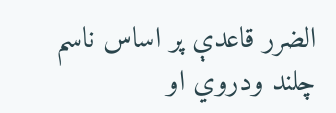الضرر قاعدې پر اساس ناسم چلند ودروي او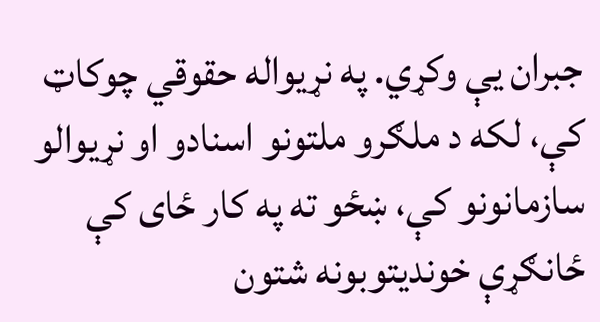جبران یې وکړي. په نړیواله حقوقي چوکاټ کې، لکه د ملګرو ملتونو اسنادو او نړیوالو سازمانونو کې، ښځو ته په کار ځای کې ځانګړې خونديتوبونه شتون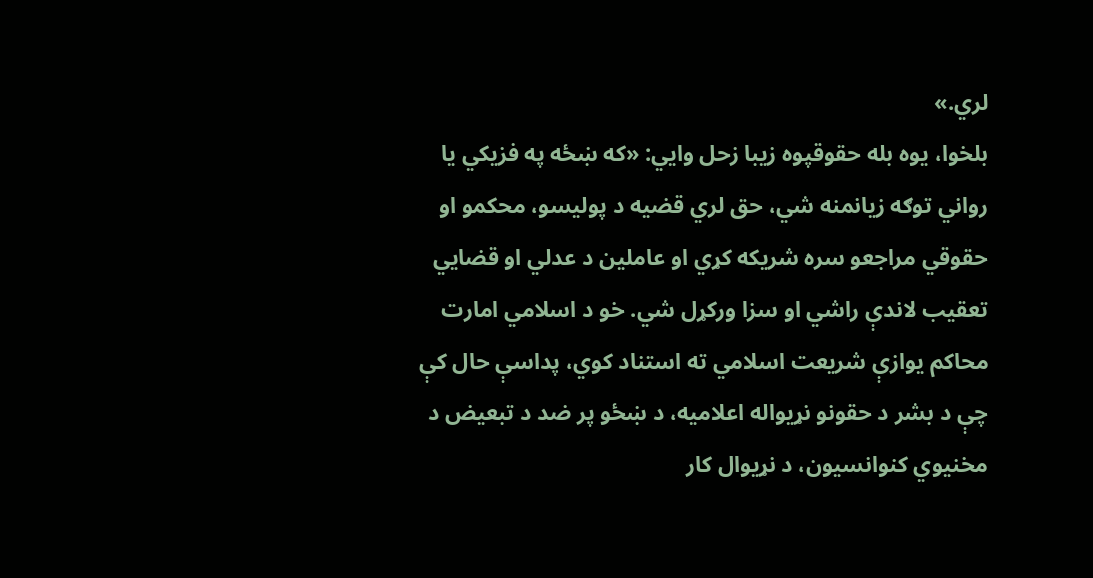لري.»
بلخوا، یوه بله حقوقپوه زیبا زحل وايي: «که ښځه په فزیکي یا رواني توګه زیانمنه شي، حق لري قضیه د پولیسو، محکمو او حقوقي مراجعو سره شریکه کړي او عاملین د عدلي او قضایي تعقیب لاندې راشي او سزا ورکړل شي. خو د اسلامي امارت محاکم یوازې شریعت اسلامي ته استناد کوي، پداسې حال کې چې د بشر د حقونو نړیواله اعلامیه، د ښځو پر ضد د تبعیض د مخنیوي کنوانسیون، د نړیوال کار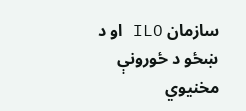سازمان ILO او د ښځو د ځورونې مخنیوي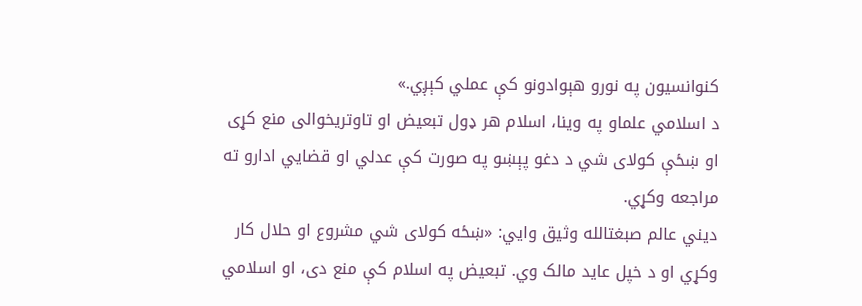کنوانسیون په نورو هېوادونو کې عملي کېږي.»
د اسلامي علماو په وینا، اسلام هر ډول تبعیض او تاوتریخوالی منع کړی او ښځې کولای شي د دغو پېښو په صورت کې عدلي او قضایي ادارو ته مراجعه وکړي.
دیني عالم صبغتالله وثیق وايي: «ښځه کولای شي مشروع او حلال کار وکړي او د خپل عاید مالک وي. تبعیض په اسلام کې منع دی، او اسلامي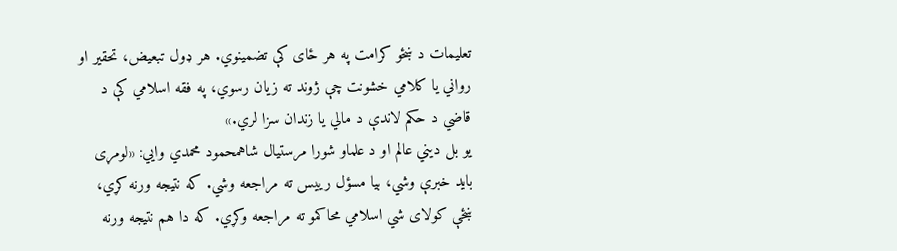تعلیمات د ښځو کرامت په هر ځای کې تضمینوي. هر ډول تبعیض، تحقیر او رواني یا کلامي خشونت چې ژوند ته زیان رسوي، په فقه اسلامي کې د قاضي د حکم لاندې د مالي یا زندان سزا لري.»
یو بل دیني عالم او د علماو شورا مرستیال شاهمحمود محمدي وايي: «لومړی باید خبرې وشي، بیا مسؤل رییس ته مراجعه وشي. که نتیجه ورنه کړي، ښځې کولای شي اسلامي محاکمو ته مراجعه وکړي. که دا هم نتیجه ورنه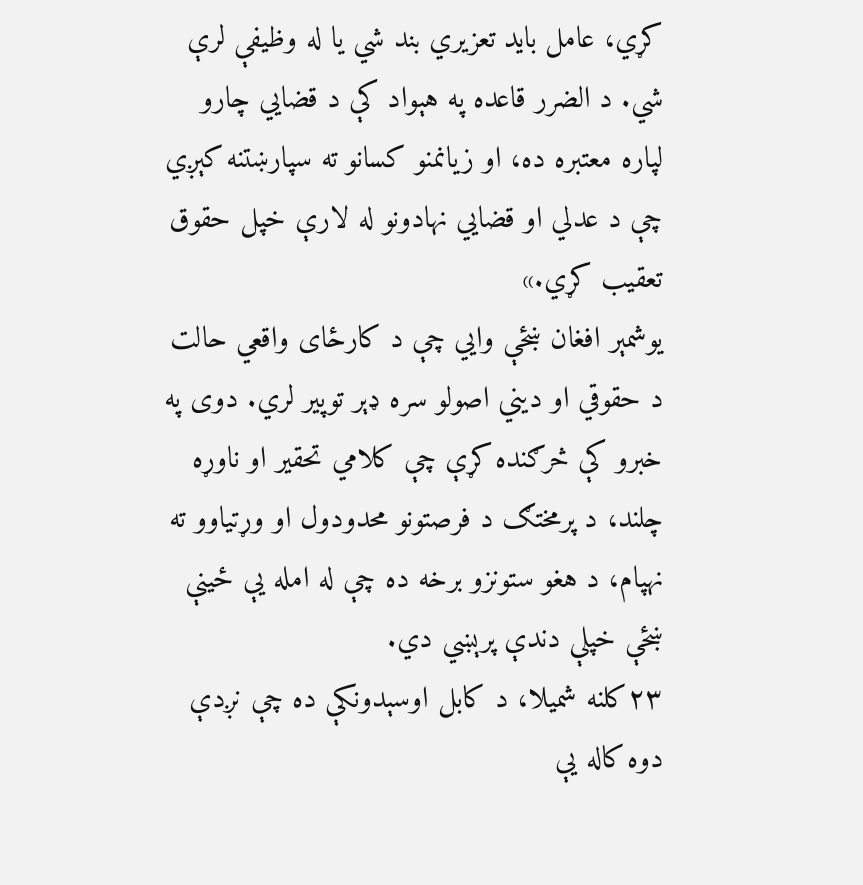کړي، عامل باید تعزیري بند شي یا له وظیفې لرې شي. د الضرر قاعده په هېواد کې د قضایي چارو لپاره معتبره ده، او زیانمنو کسانو ته سپارښتنه کېږي چې د عدلي او قضایي نهادونو له لارې خپل حقوق تعقیب کړي.»
یوشمېر افغان ښځې وايي چې د کارځای واقعي حالت د حقوقي او دیني اصولو سره ډېر توپیر لري. دوی په خبرو کې څرګنده کړې چې کلامي تحقیر او ناوړه چلند، د پرمختګ د فرصتونو محدودول او وړتیاوو ته نهپام، د هغو ستونزو برخه ده چې له امله یې ځینې ښځې خپلې دندې پرېښي دي.
۲۳کلنه شمیلا، د کابل اوسېدونکې ده چې نږدې دوه کاله یې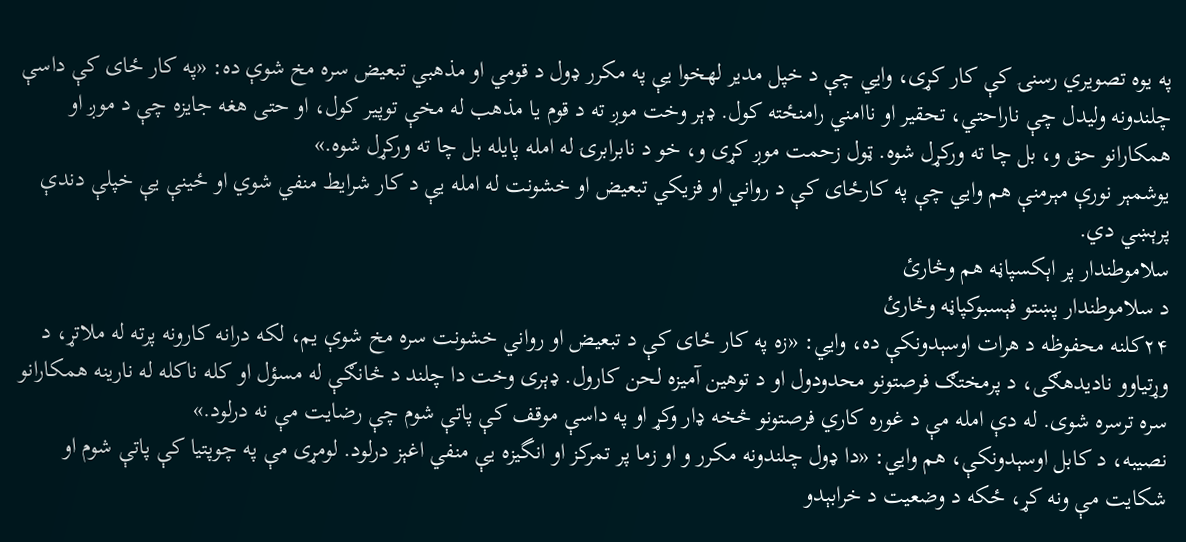په یوه تصویري رسنۍ کې کار کړی، وايي چې د خپل مدیر لهخوا یې په مکرر ډول د قومي او مذهبي تبعیض سره مخ شوې ده: «په کار ځای کې داسې چلندونه ولیدل چې ناراحتي، تحقیر او ناامني رامنځته کول. ډېر وخت موږ ته د قوم یا مذهب له مخې توپیر کول، او حتی هغه جایزه چې د موږ او همکارانو حق و، بل چا ته ورکړل شوه. ټول زحمت موږ کړی و، خو د نابرابرۍ له امله پایله بل چا ته ورکړل شوه.»
یوشمېر نورې مېرمنې هم وايي چې په کارځای کې د رواني او فزیکي تبعیض او خشونت له امله یې د کار شرایط منفي شوي او ځینې یې خپلې دندې پرېښي دي.
سلاموطندار پر اېکسپاڼه هم وڅارئ
د سلاموطندار پښتو فېسبوکپاڼه وڅارئ
۲۴کلنه محفوظه د هرات اوسېدونکې ده، وايي: «زه په کار ځای کې د تبعیض او رواني خشونت سره مخ شوې یم، لکه درانه کارونه پرته له ملاتړ، د وړتیاوو نادیدهګی، د پرمختګ فرصتونو محدودول او د توهین آمیزه لحن کارول. ډېری وخت دا چلند د څانګې له مسؤل او کله ناکله له نارینه همکارانو سره ترسره شوی. له دې امله مې د غوره کاري فرصتونو څخه ډار وکړ او په داسې موقف کې پاتې شوم چې رضايت مې نه درلود.»
نصیبه، د کابل اوسېدونکې، هم وایي: «دا ډول چلندونه مکرر و او زما پر تمرکز او انگیزه یې منفي اغېز درلود. لومړی مې په چوپتیا کې پاتې شوم او شکایت مې ونه کړ، ځکه د وضعیت د خرابېدو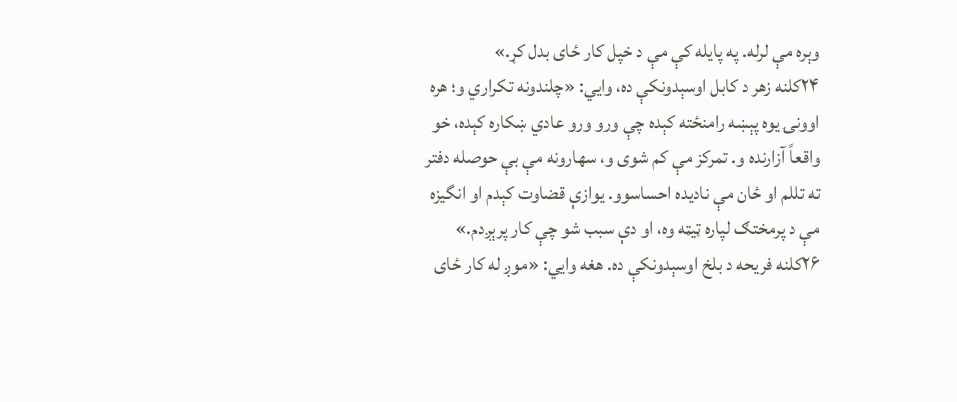وېره مې لرله. په پایله کې مې د خپل کار ځای بدل کړ.»
۲۴کلنه زهر د کابل اوسېدونکې ده، وايي: «چلندونه تکراري و؛ هره اوونۍ یوه پېښه رامنځته کېده چې ورو ورو عادي ښکاره کېده، خو واقعاً آزارنده و. تمرکز مې کم شوی و، سهارونه مې بې حوصله دفتر ته تللم او ځان مې نادیده احساسوو. یوازې قضاوت کېدم او انگیزه مې د پرمختګ لپاره ټیټه وه، او دې سبب شو چې کار پرېږدم.»
۲۶کلنه فریحه د بلخ اوسېدونکې ده. هغه وايي: «موږ له کار ځای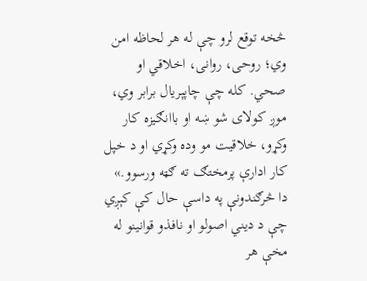څخه توقع لرو چې له هر لحاظه امن وي؛ روحی، روانی، اخلاقي او صحي. کله چې چاپېریال برابر وي، موږ کولای شو ښه او باانګیزه کار وکړو، خلاقیت مو وده وکړي او د خپل کار ادارې پرمختګ ته ګټه ورسوو.»
دا څرګندونې په داسې حال کې کېږي چې د دیني اصولو او نافذو قوانینو له مخې هر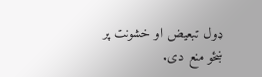ډول تبعیض او خشونت پر ښځو منع دی.